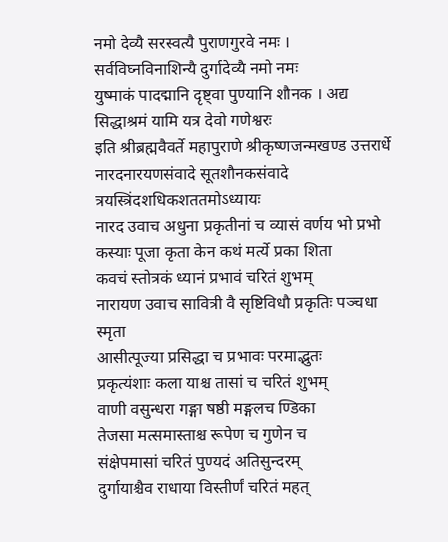नमो देव्यै सरस्वत्यै पुराणगुरवे नमः । सर्वविघ्नविनाशिन्यै दुर्गादेव्यै नमो नमः
युष्माकं पादद्मानि दृष्ट्वा पुण्यानि शौनक । अद्य सिद्धाश्रमं यामि यत्र देवो गणेश्वरः
इति श्रीब्रह्मवैवर्ते महापुराणे श्रीकृष्णजन्मखण्ड उत्तरार्धे नारदनारयणसंवादे सूतशौनकसंवादे त्रयस्त्रिंदशधिकशततमोऽध्यायः
नारद उवाच अधुना प्रकृतीनां च व्यासं वर्णय भो प्रभो
कस्याः पूजा कृता केन कथं मर्त्ये प्रका शिता
कवचं स्तोत्रकं ध्यानं प्रभावं चरितं शुभम्
नारायण उवाच सावित्री वै सृष्टिविधौ प्रकृतिः पञ्चधा स्मृता
आसीत्पूज्या प्रसिद्धा च प्रभावः परमाद्भुतः
प्रकृत्यंशाः कला याश्च तासां च चरितं शुभम्
वाणी वसुन्धरा गङ्गा षष्ठी मङ्गलच ण्डिका
तेजसा मत्समास्ताश्च रूपेण च गुणेन च
संक्षेपमासां चरितं पुण्यदं अतिसुन्दरम्
दुर्गायाश्चैव राधाया विस्तीर्णं चरितं महत्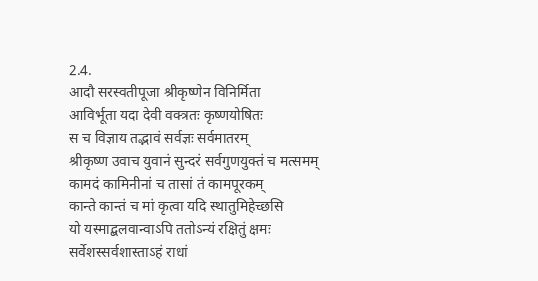2.4.
आदौ सरस्वतीपूजा श्रीकृष्णेन विनिर्मिता
आविर्भूता यदा देवी वक्त्रतः कृष्णयोषितः
स च विज्ञाय तद्भावं सर्वज्ञः सर्वमातरम्
श्रीकृष्ण उवाच युवानं सुन्दरं सर्वगुणयुक्तं च मत्समम्
कामदं कामिनीनां च तासां तं कामपूरकम्
कान्ते कान्तं च मां कृत्वा यदि स्थातुमिहेच्छसि
यो यस्माद्बलवान्वाऽपि ततोऽन्यं रक्षितुं क्षमः
सर्वेशस्सर्वशास्ताऽहं राधां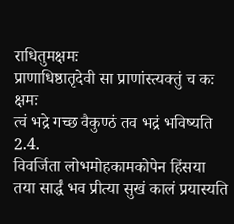राधितुमक्षमः
प्राणाधिष्ठातृदेवी सा प्राणांस्त्यक्तुं च कः क्षमः
त्वं भद्रे गच्छ वैकुण्ठं तव भद्रं भविष्यति 2.4.
विवर्जिता लोभमोहकामकोपेन हिंसया
तया सार्द्धं भव प्रीत्या सुखं कालं प्रयास्यति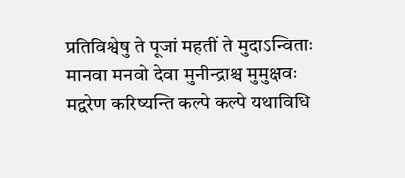प्रतिविश्वेषु ते पूजां महतीं ते मुदाऽन्विताः
मानवा मनवो देवा मुनीन्द्राश्च मुमुक्षवः
मद्वरेण करिष्यन्ति कल्पे कल्पे यथाविधि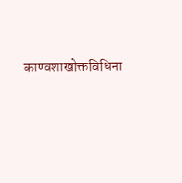काण्वशाखोक्तविधिना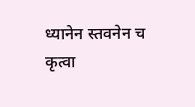ध्यानेन स्तवनेन च
कृत्वा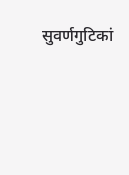सुवर्णगुटिकां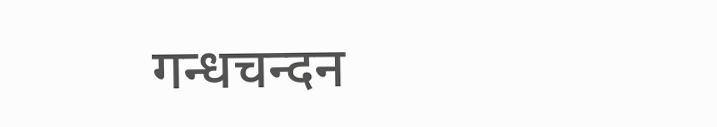गन्धचन्दन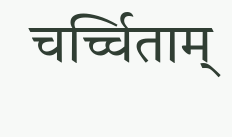चर्च्चिताम्